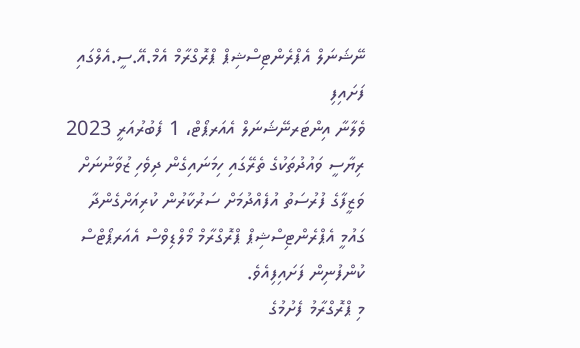ނޭޝަނަލް އެޕްރެންޓިސްޝިޕް ޕްރޮގްރާމް އެމް.އޭ.ސީ.އެލްގައި ފަށައިފި
ވެލާނާ އިންޓަރނޭޝަނަލް އެއަރޕޯޓް، 1 ފެބުރުއަރީ 2023 ރިޔާސީ ވައުދުތަކުގެ ތެރޭގައި ހިމަނައިގެން ދިވެހި ޒުވާނުނަށް ވަޒީފާގެ ފުރުސަތު އުފެއްދުމަށް ސަރުކާރުން ކުރިއަށްގެންދާ ގައުމީ އެޕްރެންޓިސްޝިޕް ޕްރޮގްރާމް މޯލްޑިވްސް އެއަރޕޯޓްސް ކުންފުނިން ފަށައިފިއެވެ.
މި ޕްރޮގްރާމު ފެށުމުގެ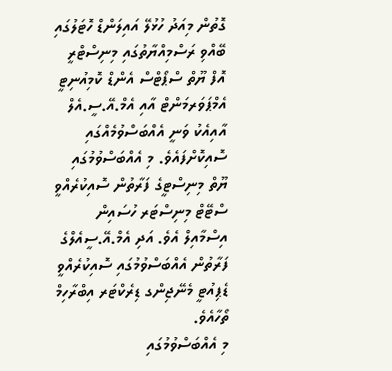ގޮތުން މިއަދު ހުޅުލޭ އައިލަންޑް ހޮޓަލުގައި ބޭއްވި ރަސްމިއްޔާތުގައި މިނިސްޓްރީ އޮފް ޔޫތް ސްޕޯޓްސް އެންޑް ކޮމިއުނިޓީ އެމްޕަވަރމަންޓް އާއި އެމް.އޭ.ސީ.އެލް އާއިއެކު ވަނީ އެއްބަސްވުމެއްގައި ސޮއިކޮށްފައެވެ. މި އެއްބަސްވުމުގައި ޔޫތް މިނިސްޓީގެ ފަރާތުން ސޮއިކުރެއްވީ ސްޓޭޓް މިނިސްޓަރ ހުސައިން އިސްމާއިލް އެވެ. އަދި އެމް.އޭ.ސީއެލްގެ ފަރާތުން އެއްބަސްވުމުގައި ސޮއިކުރެއްވީ ޑެޕިއުޓީ މެނޭޖިންގ ޑިރެކްޓަރ އިބްރާހިމް ތޯހާއެވެ.
މި އެއްބަސްވުމުގައި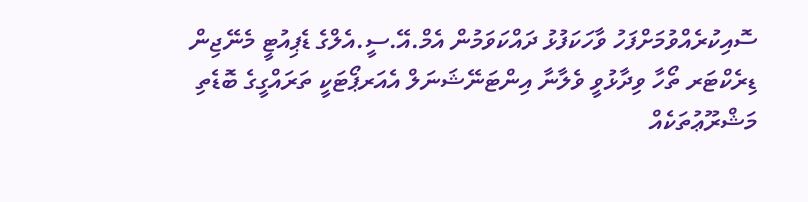ސޮއިކުރެއްވުމަށްފަހު ވާހަކަފުޅު ދައްކަވަމުން އެމް.އޭ.ސީ.އެލްގެ ޑެޕިއުޓީ މެނޭޖިން ޑިރެކްޓަރ ތޯހާ ވިދާޅުވީ ވެލާނާ އިންޓަނޭޝަނަލް އެއަރޕޯޓަކީ ތަރައްގީގެ ބޮޑެތި މަޝްރޫޢުތަކެއް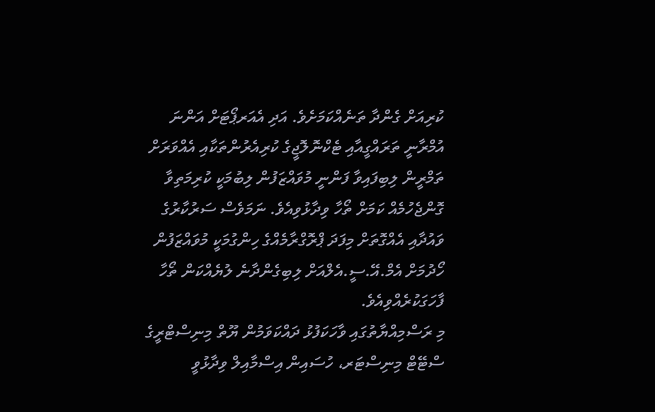ކުރިއަށް ގެންދާ ތަނެއްކަމަށެވެ. އަދި އެއަރޕޯޓަށް އަންނަ އުމްރާނީ ތަރައްގީއާއި ޓެކްނޮލޮޖީގެ ކުރިއެރުންތަކާއި އެއްވަރަށް ތަމްރީން ލިބިފައިވާ ފަންނީ މުވައްޒަފުން ލިބުމަކީ ކުރިމަތިވާ ގޮންޖެހުމެއް ކަމަށް ތޯހާ ވިދާޅުވިއެވެ. ނަމަވެސް ސަރުކާރުގެ ވައުދާއި އެއްގޮތަށް މިފަދަ ޕްރޮގްރާމެއްގެ ހިންގުމަކީ މުވައްޒަފުން ހޯދުމަށް އެމް.އޭ.ސީ.އެލްއަށް ލިބިގެންދާނެ ލުޔެއްކަން ތޯހާ ފާހަގަކުރެއްވިއެވެ.
މި ރަސްމިއްޔާތުގައި ވާހަކަފުޅު ދައްކަވަމުން ޔޫތް މިނިސްޓްރީގެ ސްޓޭޓް މިނިސްޓަރ، ހުސައިން އިސްމާއިލް ވިދާޅުވީ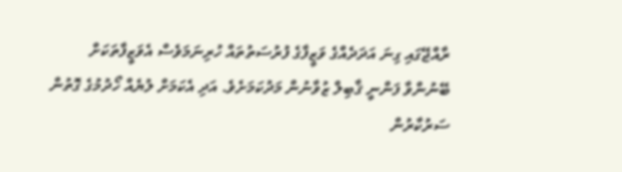ރާއްޖޭގައި ގިނަ އަދަދެއްގެ ވަޒީފާގެ ފުރުސަތުތައް ހުރިނަމަވެސް އެވަޒީފާތަކަށް ބޭނުންވާ ފަންނީ ޤާބިލް ޒުވާނުން މަދުކަމަށެވެ. އަދި އެކަމަށް ލުޔެއް ހޯދުމުގެ ގޮތުން ސަރުކާރުން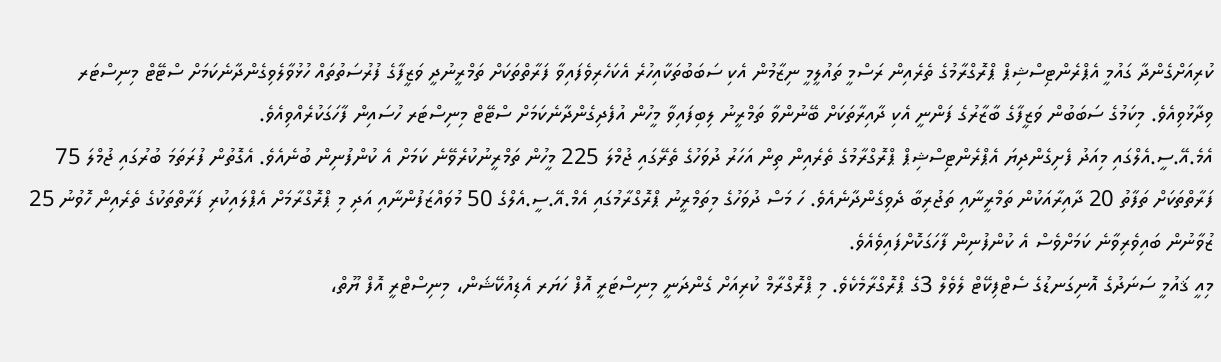ކުރިއަށްގެންދާ ގައުމީ އެޕްރެންޓިސްޝިޕް ޕްރޮގްރާމުގެ ތެރެއިން ރަސްމީ ތައުލީމީ ނިޒާމުން އެކި ސަބަބުތަކާއިހުރެ އެކަހެރިވެފައިވާ ފަރާތްތަކަށް ތަމްރީނުދީ ވަޒީފާގެ ފުރުސަތުތައް ހުޅުވާލެވިގެންދާނެކަމަށް ސްޓޭޓް މިނިސްޓަރ ވިދާޅުވިއެވެ. މިކަމުގެ ސަބަބުން ވަޒީފާގެ ބާޒާރުގެ ފަންނީ އެކި ދާއިރާތަކަށް ބޭނުންވާ ތަމްރީނު ލިބިފައިވާ މީހުން އުފެދިގެންދާނެކަމަށް ސްޓޭޓް މިނިސްޓަރ ހުސައިން ފާހަގަކުރެއްވިއެވެ.
އެމެ.އޭ.ސީ.އެލްގައި މިއަދު ފެށިގެންދިޔަ އެޕްރެންޓިސްޝިޕް ޕްރޮގްރާމުގެ ތެރެއިން ތިން އަހަރު ދުވަހުގެ ތެރޭގައި ޖުމްލަ 225 މީހުން ތަމްރީނުކުރެވޭނެ ކަމަށް އެ ކުންފުނިން ބުނެއެވެ. އެގޮތުން ފުރަތަމަ ބުރުގައި ޖުމްލަ 75 ފަރާތްތަކަށް ތަފާތު 20 ދާއިރާއަކުން ތަމްރީނާއި ތަޖުރިބާ ދެވިގެންދާނެއެވެ. ހަ މަސް ދުވަހުގެ މިތަމްރީނު ޕްރޮގްރާމުގައި އެމް.އޭ.ސީ.އެލްގެ 50 މުވައްޒަފުންނާއި އަދި މި ޕްރޮގްރާމަށް އެޕްލައިކުރި ފަރާތްތަކުގެ ތެރެއިން ހޮވުނު 25 ޒުވާނުން ބައިވެރިވާނެ ކަމަށްވެސް އެ ކުންފުނިން ފާހަގަކޮށްފައިވެއެވެ.
މިއީ ޤައުމީ ސަނަދުގެ އޮނިގަނޑުގެ ސެޓްފިކޭޓް ލެވެލް 3ގެ ޕްރޮގްރާމެކެވެ. މި ޕްރޮގްރާމް ކުރިއަށް ގެންދަނީ މިނިސްޓަރީ އޮފް ހަޔަރ އެޑިއުކޭޝަން، މިނިސްޓްރީ އޮފް ޔޫތް،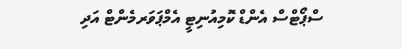ސްޕޯޓްސް އެންޑް ކޮމިއުނިޓީ އެމްޕަވަރމެންޓް އަދި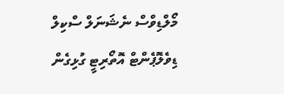މޯލްޑިވްސް ނެޝަނަލް ސްކިލް ޑިވެލޮޕެންޓް އޮތޯރިޓީ ގުޅިގެން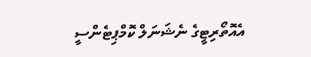އެއޮތޯރިޓީގެ ނެޝަނަލް ކޮމްޕިޓެންސީ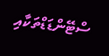ސްޓޭންޑަޑްތަކާއި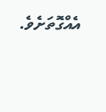އެއްގޮތަށެވެ.